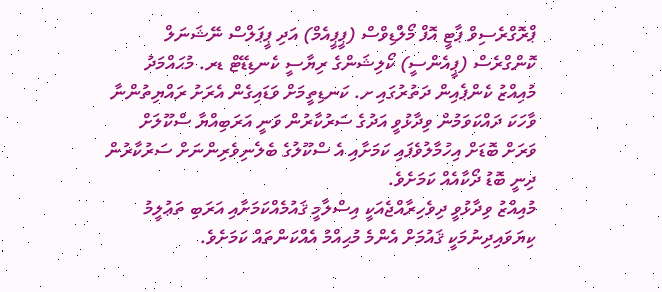ޕްރޮގްރެސިވް ޕާޓީ އޮފް މޯލްޑިވްސް (ޕީޕީއެމް) އަދި ޕީޕަލްސް ނޭޝަނަލް ކޮންގްރެސް (ޕީއެންސީ) ކޯލިޝަންގެ ރިޔާސީ ކެނޑިޑޭޓް ޑރ. މުޙައްމަދު މުއިއްޒު ކެންޕެއިން ދަތުރުގައި ށ. ކަނޑިތީމަށް ވަޑައިގެން އެރަށު ރައްޔިތުންނާ ވާހަކަ ދައްކަވަމުން ވިދާޅުވީ އަދުގެ ސަރުކާރުން ވަނީ އަރަބިއްޔާ ސްކޫލަށް ވަރަށް ބޮޑަށް އިހުމާލުވެފައި ކަމަށާއި އެ ސްކޫލުގެ ބެލެނިވެރިންނަށް ސަރުކާރުން ދިނީ ބޮޑު ދޯކާއެއް ކަމަށެވެ.
މުއިއްޒު ވިދާޅުވީ ދިވެހިރާއްޖެއަކީ އިސްލާމީ ޤައުމެއްކަމަށާއި އަރަބި ތަޢުލީމު ކިޔަވައިދިނުމަކީ ޤައުމަށް އެންމެ މުޙިއްމު އެއްކަންތައް ކަމަށެވެ.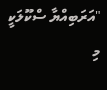"އަރަބިއްޔާ ސްކޫލަކީ މި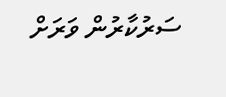ސަރުކާރުން ވަރަށް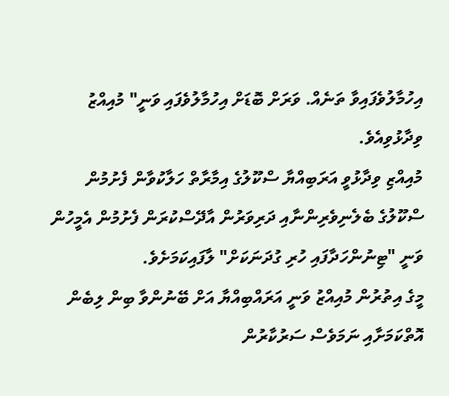އިހުމާލުވެފައިވާ ތަނެއް. ވަރަށް ބޮޑަށް އިހުމާލުވެފައި ވަނީ" މުއިއްޒު ވިދާޅުވިއެވެ.
މުއިއްޒި ވިދާޅުވީ އަރަބިއްޔާ ސްކޫލުގެ އިމާރާތް ހަލާކުވާން ފެށުމުން ސްކޫލުގެ ބެލެނިވެރިންނާއި ދަރިވަރުން އާދޭސްކުރަން ފެށުމުން އެމީހުން ވަނީ "ޓިނުންހަދާފައި ހުރި ގުދަނަކަށް" ލާފައިކަމަށެވެ.
މީގެ އިތުރުން މުއިއްޒު ވަނީ އަރައްބިއްޔާ އަށް ބޭނުންވާ ބިން ލިބެން އޮތްކަމަށާއި ނަމަވެސް ސަރުކާރުން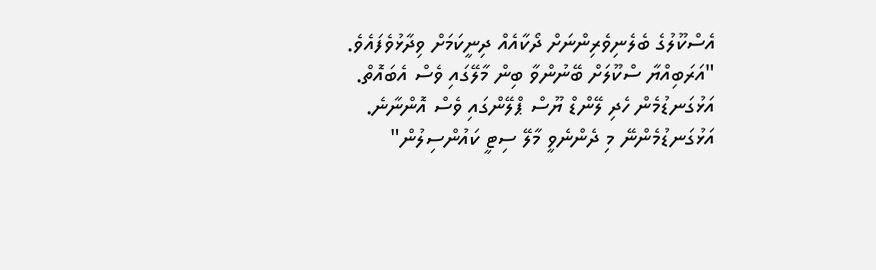އެސްކޫލުގެ ބެލެނިވެރިންނަށް ދޯކާއެއް ދިނީކަމަށް ވިދާޅުވެފައެވެ.
"އަރަބިއްޔާ ސްކޫލަށް ބޭނުންވާ ބިން މާލޭގައި ވެސް އެބައޮތް. އަޅުގަނޑުމެން ހެދި ލޭންޑް ޔޫސް ޕްލޭންގައި ވެސް އޮންނާނެ. އަޅުގަނޑުމެންނޭ މި ދެންނެވީ މާލޭ ސިޓީ ކައުންސިލުން"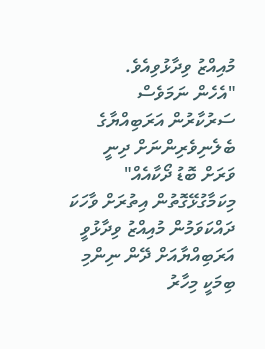މުއިއްޒު ވިދާޅުވިއެވެ.
"އެހެން ނަމަވެސް ސަރުކާރުން އަރަބިއްޔާގެ ބެލެނިވެރިންނަށް ދިނީ ވަރަށް ބޮޑު ދޯކާއެއް"
މިކަމާގުޅޭގޮތުން އިތުރަށް ވާހަކަ ދައްކަވަމުން މުއިއްޒު ވިދާޅުވީ އަރަބިއްޔާއަށް ދޭން ނިންމި ބިމަކީ މިހާރު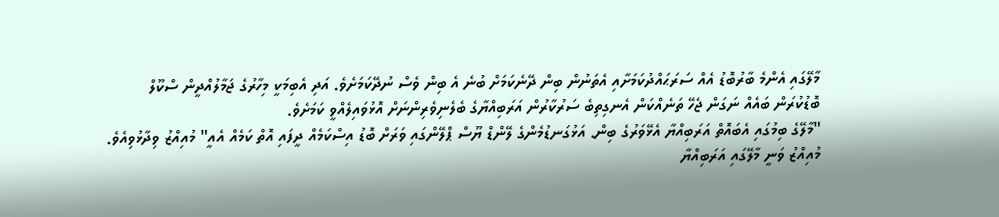މާލޭގައި އެންމެ ބާރުބޮޑު އެއް ސަރަޙައްދުކަމަށާއި އެތަނުން ބިން ދޭނެކަމަށް ބުނެ އެ ބިން ވެސް ނުދޭކަމަށެވެ. އަދި އެބިމަކީ މިހާރުގެ ޖަމާލުއްދީން ސްކޫލް ބޮޑުކުރަން ބައެއް ނަގަން ޖެހޭ ތަނެއްކަން އެނގިތިބެ ސަރުކާރުން އަރަބިއްޔާގެ ބެލެނިވެރިންނަށް އޮޅުވައިލެއްވީ ކަމަށެވެ.
"މާލޭގެ ބިމުގައި އެބައޮތް އަރަބިއްޔާ އެޅޭވަރުގެ ބިން. އަޅުގަނޑުމެންގެ ލޭންޑް ޔޫސް ޕްލޭންގައި ވަރަށް ބޮޑު އިސްކަމެއް ދީފައި އޮތް ކަމެއް އެއީ" މުއިއްޒު ވިދާޅުވިއެވެ.
މުއިއްޒު ވަނީ މާލޭގައި އަރަބިއްޔާ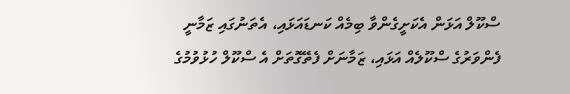ސްކޫލް އަޅަން އެކަށީގެންވާ ބިމެއް ކަނޑައަޅައި، އެތަނުގައި ޒަމާނީ ފެންވަރުގެ ސްކޫލެއް އަޅައި، ޒަމާނަށް ފެތޭގޮތަށް އެ ސްކޫލް ހުޅުވުމުގެ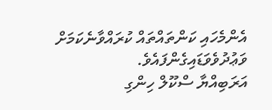އެންމެހައި ކަންތައްތައް ކުރައްވާނެކަމަށް ވަޢުދުވެވަޑައިގެންފައެވެ.
އަރަބިއްޔާ ސްކޫލް ހިންގި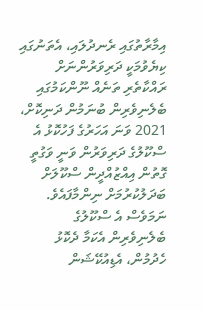އިމާރާތުގައި ރެނދުލައި، އެތަނުގައި ކިޔެވުމަކީ ދަރިވަރުންނަށް ރައްކާތެރި ތަނެއް ނޫންކަމުގައި ބެލެނިވެރިން ބުނަމުން ދަނިކޮށް، 2021 ވަނަ އަހަރުގެ ފަހުކޮޅު އެ ސްކޫލުގެ ދަރިވަރުން ވަނީ ވަގުތީ ގޮތުން އިއްޒުއްދީން ސްކޫލަށް ބަދަލުކުރުމަށް ނިންމާފައެވެ. ނަމަވެސް އެ ސްކޫލުގެ ބެލެނިވެރިން އެކަމާ ދެކޮޅު ހެދުމުން، އެޑިއުކޭޝަން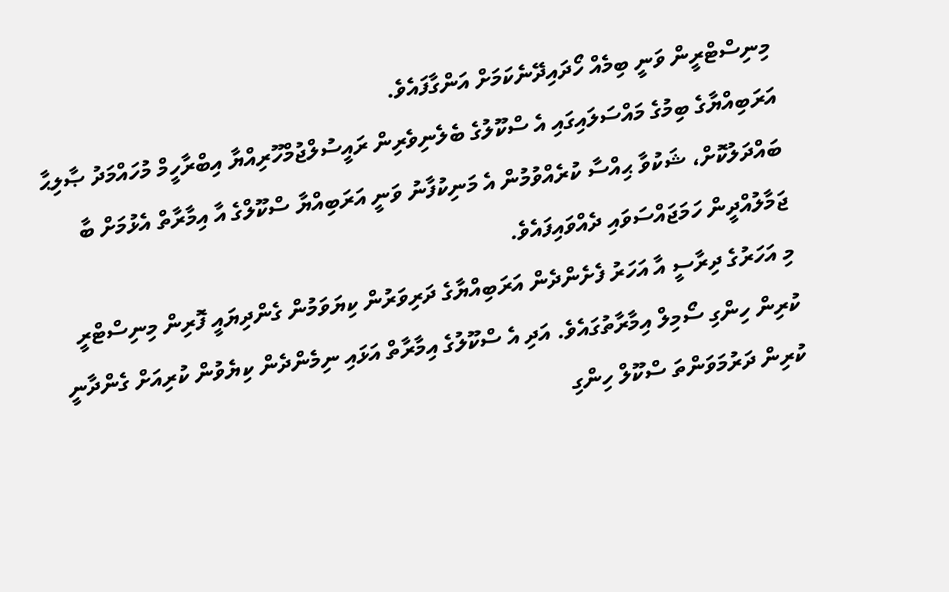މިނިސްޓްރީން ވަނީ ބިމެއް ހޯދައިދޭނެކަމަށް އަންގާފައެވެ.
އަރަބިއްޔާގެ ބިމުގެ މައްސަލައިގައި އެ ސްކޫލުގެ ބެލެނިވެރިން ރައީސުލްޖުމްހޫރިއްޔާ އިބްރާހީމް މުހައްމަދު ޞާލިޙާ ބައްދަލުކޮށް، ޝަކުވާ ޙިއްސާ ކުރެއްވުމުން އެ މަނިކުފާނު ވަނީ އަރަބިއްޔާ ސްކޫލްގެ އާ އިމާރާތް އެޅުމަށް ބާ ޖަމާލުއްދީން ހަމަޖައްސަވައި ދެއްވައިފައެވެ.
މި އަހަރުގެ ދިރާސީ އާ އަހަރު ފެށެންދެން އަރަބިއްޔާގެ ދަރިވަރުން ކިޔަވަމުން ގެންދިޔައީ ފޮރިން މިނިސްޓްރީ ކުރިން ހިންގި ސޯމިލް އިމާރާތުގައެވެ. އަދި އެ ސްކޫލުގެ އިމާރާތް އަޅައި ނިމެންދެން ކިޔެވުން ކުރިއަށް ގެންދާނީ ކުރިން ދަރުމަވަންތަ ސްކޫލް ހިންގި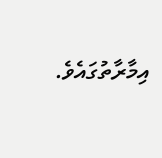އިމާރާތުގައެވެ.